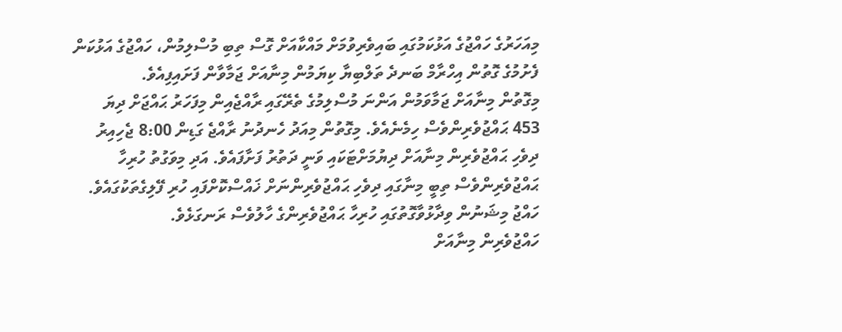މިއަހަރުގެ ހައްޖުގެ އަޅުކަމުގައި ބައިވެރިވުމަށް މައްކާއަށް ގޮސް ތިބި މުސްލިމުން، ހައްޖުގެ އަޅުކަން ފެށުމުގެ ގޮތުން އިހްރާމް ބަނދެ ތަލްބިޔާ ކިޔަމުން މިނާއަށް ޖަމާވާން ފަށައިފިއެވެ.
މިގޮތުން މިނާއަށް ޖަމާވަމުން އަންނަ މުސްލިމުގެ ތެރޭގައި ރާއްޖެއިން މިފަހަރު ޙައްޖަށް ދިޔަ 453 ޙައްޖުވެރިންވެސް ހިމެނެއެވެ. މިގޮތުން މިއަދު ހެނދުނު ރާއްޖެ ގަޑިން 8:00 ޖެހިއިރު ދިވެހި ޙައްޖުވެރިން މިނާއަށް ދިޔުމަށްޓަކައި ވަނީ ދަތުރު ފަށާފައެވެ. އަދި މިވަގުތު ހުރިހާ ޙައްޖުވެރިންވެސް ތިބީ މިނާގައި ދިވެހި ޙައްޖުވެރިންނަށް ޚައްސްކޮށްފައި ހުރި ފޭލިގެތަކުގައެވެ. ހައްޖު މިޝަނުން ވިދާޅުވާގޮތުގައި ހުރިހާ ޙައްޖުވެރިންގެ ހާލުވެސް ރަނގަޅެވެ.
ހައްޖުވެރިން މިނާއަށް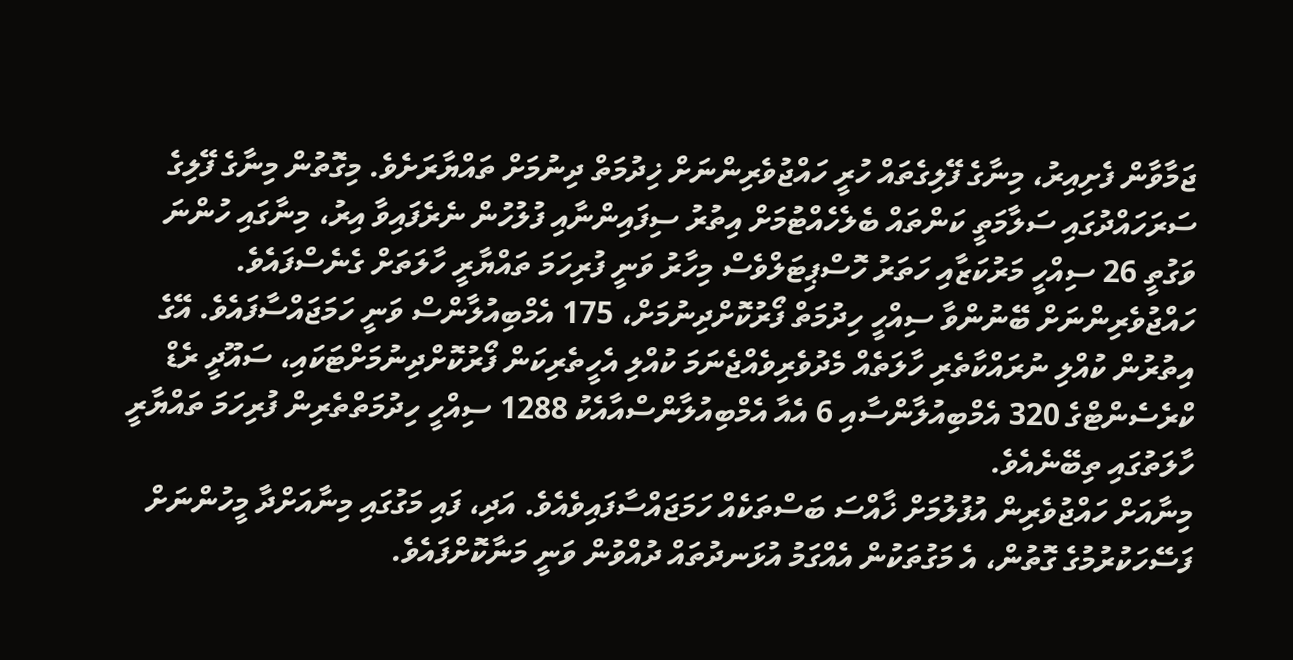ޖަމާވާން ފެށިއިރު، މިނާގެ ފޭލިގެތައް ހުރީ ހައްޖުވެރިންނަށް ޚިދުމަތް ދިނުމަށް ތައްޔާރަށެވެ. މިގޮތުން މިނާގެ ފޭލިގެ ސަރަހައްދުގައި ސަލާމަތީ ކަންތައް ބެލެހެއްޓުމަށް އިތުރު ސިފައިންނާއި ފުލުހުން ނެރެފައިވާ އިރު، މިނާގައި ހުންނަ ވަގުތީ 26 ސިއްހީ މަރުކަޒާއި ހަތަރު ހޮސްޕިޓަލްވެސް މިހާރު ވަނީ ފުރިހަމަ ތައްޔާރީ ހާލަތަށް ގެނެސްފައެވެ.
ހައްޖުވެރިންނަށް ބޭނުންވާ ސިއްހީ ހިދުމަތް ފޯރުކޮށްދިނުމަށް، 175 އެމްބިއުލާންސް ވަނީ ހަމަޖައްސާފައެވެ. އޭގެ އިތުރުން ކުއްލި ނުރައްކާތެރި ހާލަތެއް މެދުވެރިވެއްޖެނަމަ ކުއްލި އެހީތެރިކަން ފޯރުކޮށްދިނުމަށްޓަކައި، ސައޫދީ ރެޑް ކްރެސެންޓްގެ 320 އެމްބިއުލާންސާއި 6 އެއާ އެމްބިއުލާންސްއާއެކު 1288 ސިއްހީ ހިދުމަތްތެރިން ފުރިހަމަ ތައްޔާރީ ހާލަތުގައި ތިބޭނެއެވެ.
މިނާއަށް ހައްޖުވެރިން އުފުލުމަށް ޚާއްސަ ބަސްތަކެއް ހަމަޖައްސާފައިވެއެވެ. އަދި، ފައި މަގުގައި މިނާއަށްދާ މީހުންނަށް ފަސޭހަކުރުމުގެ ގޮތުން، އެ މަގުތަކުން އެއްގަމު އުޅަނދުތައް ދުއްވުން ވަނީ މަނާކޮށްފައެވެ.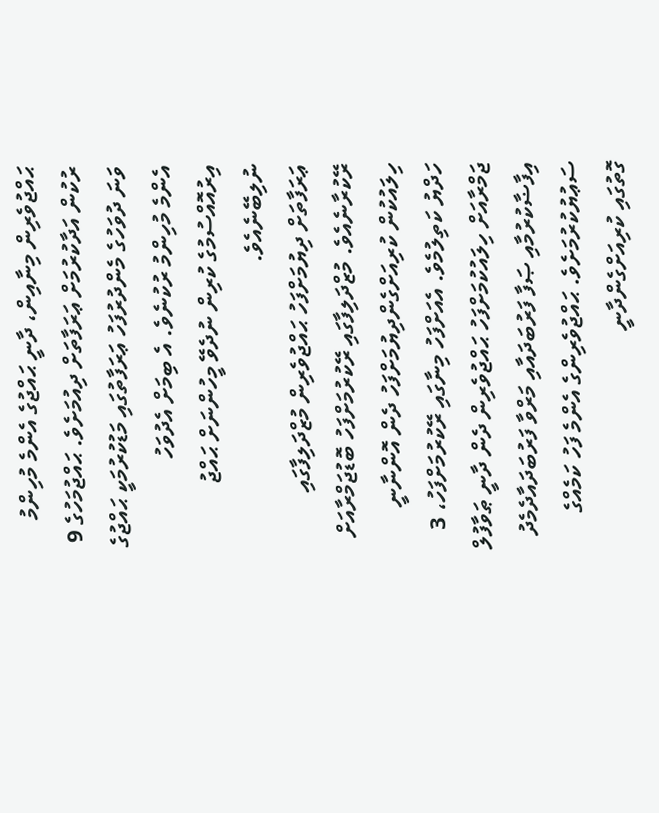ޙައްޖުވެރިން މިނާއިން، ދާނީ ޙައްޖުގެ އެންމެ މުހިންމު ރުކުން އަދާކުރުމަށް ޢަރަފާތަށް ދިއުމަށެވެ. ޙައްޖުމަހުގެ 9 ވަނަ ދުވަހުގެ މެންދުރުފަހު ޢަރަފާތުގައި މަޑުކުރުމަކީ ޙައްޖުގެ އެންމެ މުހިންމު ރުކުނެވެ. އެ ބިމަށް އެދުވަހު އިރުއޮއްސުމުގެ ކުރިން ނުދެވޭ މީހުންނަށް ޙައްޖު ނުލިބޭނެއެވެ.
ޢަރަފާތަށް ދިޔުމަށްފަހު ޙައްޖުވެރިން މުޒްދަލިފާގައި ރޭކުރާނެއެވެ. މުޒްދަލިފާގައި ރޭކުރުމަށްފަހު ބޮޑުޖަމްރާއަށް ހިލައުކުން ކުރިއަށްގެންދިޔުމަށްފަހު ދެން އޮންނާނީ ހަދްޔު ކަތިލުމެވެ. އެއަށްފަހު މިނާގައި ރޭކުރުމަށްފަހު، 3 ޖަމްރާއަށް ހިލައުކުމަށްފަހު ޙައްޖުވެރިން ދެން ދާނީ ޠަވާފުލް އިފާޟާކުރުމާއި ޞަފާ ފަރުބަދައާއި މަރްވާ ފަރުބަދައާދެމެދު ސަޢުޔުކުރުމަށެވެ. ޙައްޖުވެރިންގެ އެންމެ ފަހު ކަމެއްގެ ގޮތުގައި ކުރިއަށްގެންދާނީ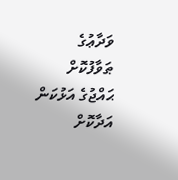ވަދާޢުގެ ޠަވާފުކޮށް ޙައްޖުގެ އަޅުކަން އަދާކޮށް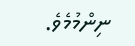ނިންމުމެވެ.